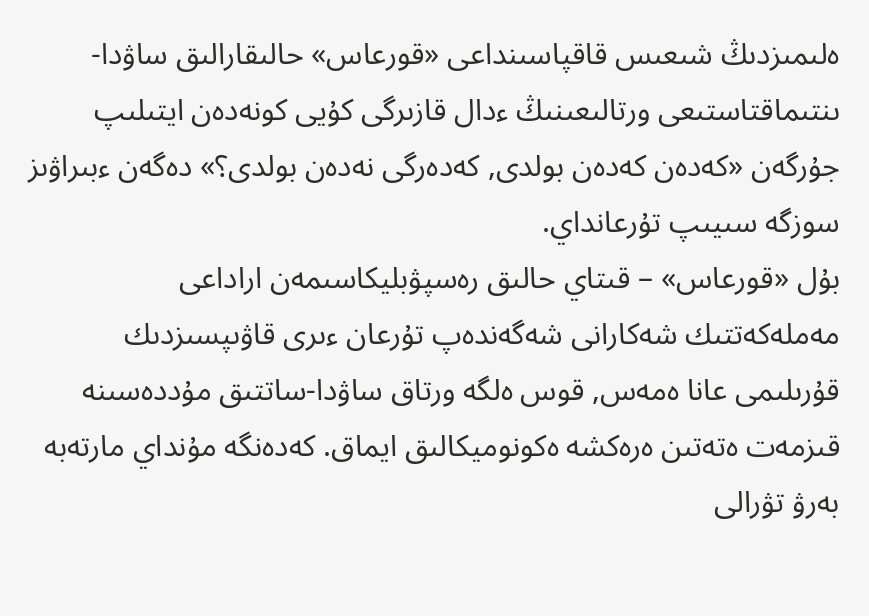ەلىمىزدىڭ شىعىس قاقپاسىنداعى «قورعاس» حالىقارالىق ساۋدا-ىنتىماقتاستىعى ورتالىعىنىڭ ءدال قازىرگى كۇيى كونەدەن ايتىلىپ جۇرگەن «كەدەن كەدەن بولدى, كەدەرگى نەدەن بولدى؟» دەگەن ءبىراۋىز سوزگە سىيىپ تۇرعانداي.
بۇل «قورعاس» – قىتاي حالىق رەسپۋبليكاسىمەن اراداعى مەملەكەتتىك شەكارانى شەگەندەپ تۇرعان ءىرى قاۋىپسىزدىك قۇرىلىمى عانا ەمەس, قوس ەلگە ورتاق ساۋدا-ساتتىق مۇددەسىنە قىزمەت ەتەتىن ەرەكشە ەكونوميكالىق ايماق. كەدەنگە مۇنداي مارتەبە بەرۋ تۋرالى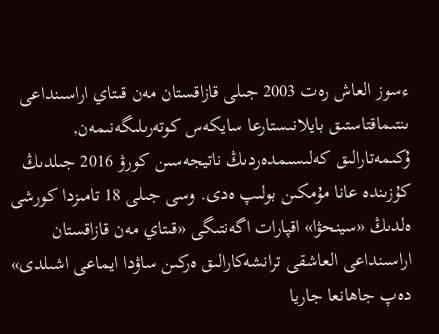ءسوز العاش رەت 2003 جىلى قازاقستان مەن قىتاي اراسىنداعى ىنتىماقتاستىق بايلانىستارعا سايكەس كوتەرىلىگەنىمەن, ۇكىمەتارالىق كەلىسىمدەردىڭ ناتيجەسىن كورۋ 2016 جىلدىڭ كۇزىندە عانا مۇمكىن بولىپ ەدى. وسى جىلى 18 تامىزدا كورشى ەلدىڭ «سينحۋا» اقپارات اگەنتىگى «قىتاي مەن قازاقستان اراسىنداعى العاشقى ترانشەكارالىق ەركىن ساۋدا ايماعى اشىلدى» دەپ جاھانعا جاريا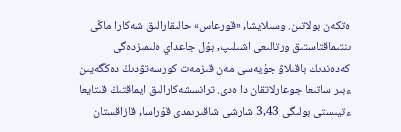ەتكەن بولاتىن. وسىلايشا, «قورعاس» حالىقارالىق شەكارا ماڭى ىنتىماقتاستىق ورتالىعى اشىلىپ, بۇل جاعداي ەلىمىزدەگى كەدەندىك باقىلاۋ جۇيەسى مەن قىزمەت كورسەتۋدىڭ دەڭگەيىن ءبىر ساتىعا جوعارلاتقان دا ەدى. ترانسشەكارالىق ايماقتىڭ قىتايعا ءتيىستى بولىگى 3,43 شارشى شاقىرىمدى قۇراسا, قازاقستان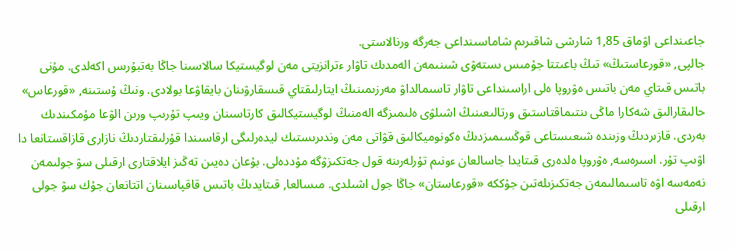جاعىنداعى اۋماق 1,85 شارشى شاقىرىم شاماسىنداعى جەرگە ورنالاستى.
جالپى, «قورعاستىڭ» تىڭ باعىتتا جۇمىس ىستەۋى شىنىمەن الەمدىك تاۋار ءترانزيتى مەن لوگيستيكا سالاسىنا جاڭا بەتبۇرىس اكەلدى. مۇنى باتىس قىتاي مەن باتىس ەۋروپا ەلى اراسىنداعى تاۋار تاسىمالداۋ مەرزىمىنىڭ ايتارلىقتاي قىسقارۋىنان بايقاۋعا بولادى. ونىڭ ۇستىنە, «قورعاس» حالىقارالىق شەكارا ماڭى ىنتىماقتاستىق ورتالىعىنىڭ اشىلۋى ەلىمىزگە الەمنىڭ لوگيستيكالىق كارتاسىنان ويىپ تۇرىپ ورىن الۋعا مۇمكىندىك بەردى. قازىردىڭ وزىندە شىعىستاعى قوڭسىمىزدىڭ ەكونوميكالىق قۋاتى مەن وندىرىستىك ليدەرلىگى ارقاسىندا قۇرلىقتاردىڭ نازارى قازاقستانعا دا اۋىپ تۇر. اسىرەسە, ەۋروپا ەلدەرى قىتايدا جاسالعان ءونىم تۇرلەرىنە قول جەتكىزۋگە مۇددەلى. بۇعان دەيىن تەڭىز ايلاقتارى ارقىلى سۋ جولىمەن نەمەسە اۋە تاسىمالىمەن جەتكىزىلەتىن جۇككە «قورعاستان» جاڭا جول اشىلدى. مىسالعا, قىتايدىڭ باتىس قاقپاسىنان اتتانعان جۇك سۋ جولى ارقىلى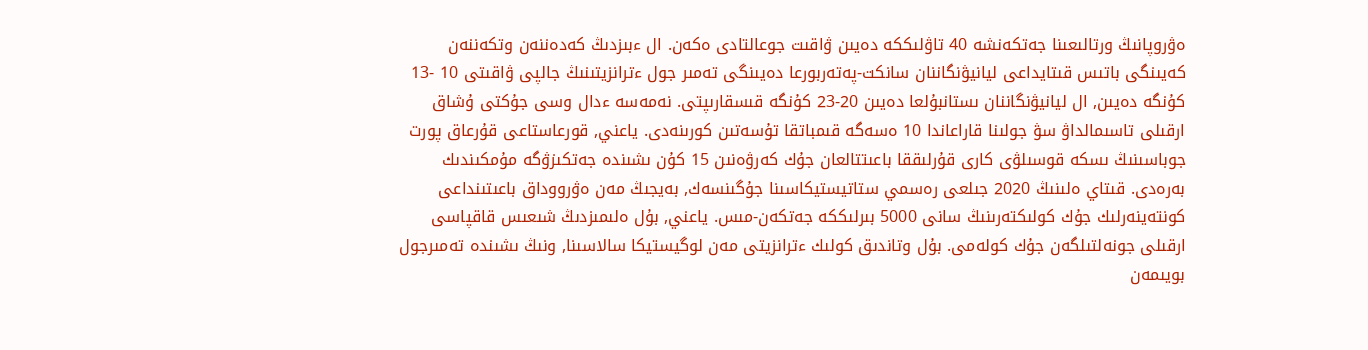ەۋروپانىڭ ورتالىعىنا جەتكەنشە 40 تاۋلىككە دەيىن ۋاقىت جوعالتادى ەكەن. ال ءبىزدىڭ كەدەننەن وتكەننەن كەيىنگى باتىس قىتايداعى ليانيۋنگاننان سانكت-پەتەربورعا دەيىنگى تەمىر جول ءترانزيتىنىڭ جالپى ۋاقىتى 10 -13 كۇنگە دەيىن, ال ليانيۋنگاننان ىستانبۇلعا دەيىن 20-23 كۇنگە قىسقارىپتى. نەمەسە ءدال وسى جۇكتى ۇشاق ارقىلى تاسىمالداۋ سۋ جولىنا قاراعاندا 10 ەسەگە قىمباتقا تۇسەتىن كورىنەدى. ياعني, قورعاستاعى قۇرعاق پورت جوباسىنىڭ ىسكە قوسىلۋى كارى قۇرلىققا باعىتتالعان جۇك كەرۋەنىن 15 كۇن ىشىندە جەتكىزۋگە مۇمكىندىك بەرەدى. قىتاي ەلىنىڭ 2020 جىلعى رەسمي ستاتيستيكاسىنا جۇگىنسەك, بەيجىڭ مەن ەۋرووداق باعىتىنداعى كونتەينەرلىك جۇك كولىكتەرىنىڭ سانى 5000 بىرلىككە جەتكەن-مىس. ياعني, بۇل ەلىمىزدىڭ شىعىس قاقپاسى ارقىلى جونەلتىلگەن جۇك كولەمى. بۇل وتاندىق كولىك ءترانزيتى مەن لوگيستيكا سالاسىنا, ونىڭ ىشىندە تەمىرجول بويىمەن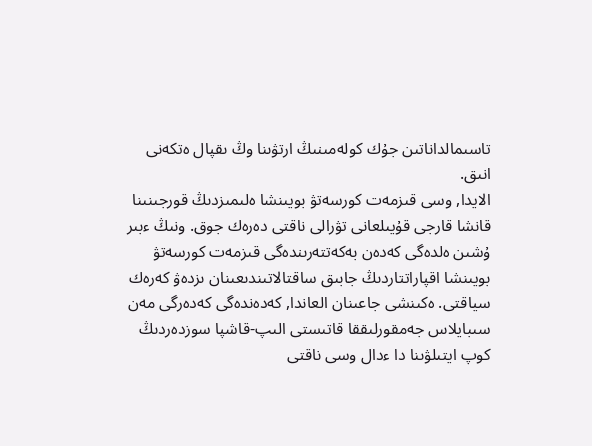تاسىمالداناتىن جۇك كولەمىنىڭ ارتۋىنا وڭ ىقپال ەتكەنى انىق.
الايدا, وسى قىزمەت كورسەتۋ بويىنشا ەلىمىزدىڭ قورجىنىنا قانشا قارجى قۇيىلعانى تۋرالى ناقتى دەرەك جوق. ونىڭ ءبىر ۇشىن ەلدەگى كەدەن بەكەتتەرىندەگى قىزمەت كورسەتۋ بويىنشا اقپاراتتاردىڭ جابىق ساقتالاتىندىعىنان ىزدەۋ كەرەك سياقتى. ەكىنشى جاعىنان العاندا, كەدەندەگى كەدەرگى مەن سىبايلاس جەمقورلىققا قاتىستى الىپ-قاشپا سوزدەردىڭ كوپ ايتىلۋىنا دا ءدال وسى ناقتى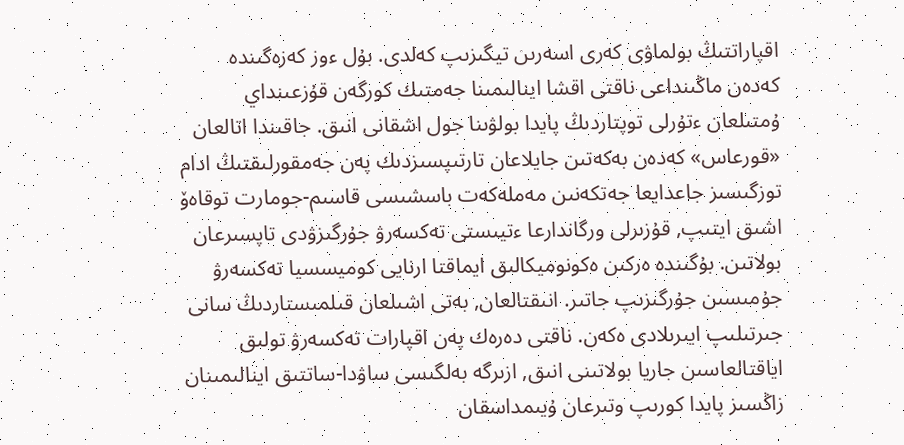اقپاراتتىڭ بولماۋى كەرى اسەرىن تيگىزىپ كەلدى. بۇل ءوز كەزەگىندە كەدەن ماڭىنداعى ناقتى اقشا اينالىمىنا جەمتىك كورگەن قۇزعىنداي ۇمتىلعان ءتۇرلى توپتاردىڭ پايدا بولۋىنا جول اشقانى انىق. جاقىندا اتالعان «قورعاس» كەدەن بەكەتىن جايلاعان تارتىپسىزدىك پەن جەمقورلىقتىڭ ادام توزگىسىز جاعدايعا جەتكەنىن مەملەكەت باسشىسى قاسىم-جومارت توقاەۆ اشىق ايتىپ, قۇزىرلى ورگاندارعا ءتيىستى تەكسەرۋ جۇرگىزۋدى تاپسىرعان بولاتىن. بۇگىندە ەركىن ەكونوميكالىق ايماقتا ارنايى كوميسسيا تەكسەرۋ جۇمىسىن جۇرگىزىپ جاتىر. انىقتالعان, بەتى اشىلعان قىلمىستاردىڭ سانى جىرتىلىپ ايىرىلادى ەكەن. ناقتى دەرەك پەن اقپارات تەكسەرۋ تولىق اياقتالعاسىن جاريا بولاتىنى انىق, ازىرگە بەلگىسى ساۋدا-ساتتىق اينالىمىنان زاڭسىز پايدا كورىپ وتىرعان ۇيىمداسقان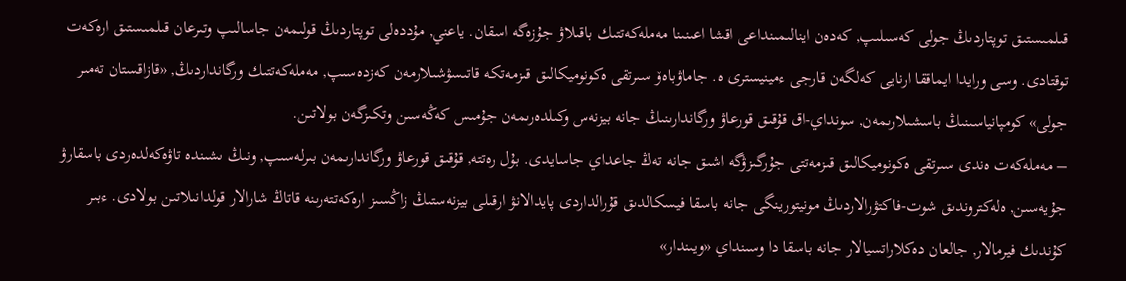قىلمىستىق توپتاردىڭ جولى كەسىلىپ, كەدەن اينالىمىنداعى اقشا اعىنىنا مەملەكەتتىك باقىلاۋ جۇزەگە اسقان. ياعني, مۇددەلى توپتاردىڭ قولىمەن جاسالىپ وتىرعان قىلمىستىق ارەكەت توقتادى. وسى ورايدا ايماققا ارنايى كەلگەن قارجى ءمينيسترى ە. جاماۋباەۆ سىرتقى ەكونوميكالىق قىزمەتكە قاتىسۋشىلارمەن كەزدەسىپ, مەملەكەتتىك ورگانداردىڭ, «قازاقستان تەمىر جولى» كومپانياسىنىڭ باسشىلارىمەن, سونداي-اق قۇقىق قورعاۋ ورگاندارىنىڭ جانە بيزنەس وكىلدەرىمەن جۇمىس كەڭەسىن وتكىزگەن بولاتىن.
– مەملەكەت ەندى سىرتقى ەكونوميكالىق قىزمەتتى جۇرگىزۋگە اشىق جانە تەڭ جاعداي جاسايدى. بۇل رەتتە, قۇقىق قورعاۋ ورگاندارىمەن بىرلەسىپ, ونىڭ ىشىندە تاۋەكەلدەردى باسقارۋ جۇيەسىن, ەلەكتروندىق شوت-فاكتۋرالاردىڭ مونيتورينگى جانە باسقا فيسكالدىق قۇرالداردى پايدالانۋ ارقىلى بيزنەستىڭ زاڭسىز ارەكەتتەرىنە قاتاڭ شارالار قولدانىلاتىن بولادى. ءبىر كۇندىك فيرمالار, جالعان دەكلاراتسيالار جانە باسقا دا وسىنداي «ويىندار»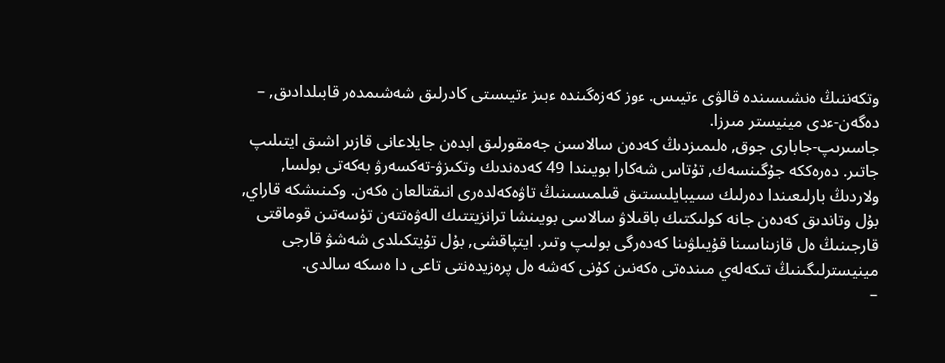وتكەننىڭ ەنشىسىندە قالۋى ءتيىس. ءوز كەزەگىندە ءبىز ءتيىستى كادرلىق شەشىمدەر قابىلدادىق, – دەگەن-ءدى مينيستر مىرزا.
جاسىرىپ-جابارى جوق, ەلىمىزدىڭ كەدەن سالاسىن جەمقورلىق ابدەن جايلاعانى قازىر اشىق ايتىلىپ جاتىر. دەرەككە جۇگىنسەك, تۇتاس شەكارا بويىندا 49 كەدەندىك وتكىزۋ-تەكسەرۋ بەكەتى بولسا, ولاردىڭ بارلىعىندا دەرلىك سىيبايلىستىق قىلمىسىنىڭ تاۋەكەلدەرى انىقتالعان ەكەن. وكىنىشكە قاراي, بۇل وتاندىق كەدەن جانە كولىكتىك باقىلاۋ سالاسى بويىنشا ترانزيتتىك الەۋەتتەن تۇسەتىن قوماقتى قارجىنىڭ ەل قازىناسىنا قۇيىلۋىنا كەدەرگى بولىپ وتىر. ايتپاقشى, بۇل تۇيتكىلدى شەشۋ قارجى مينيسترلىگىنىڭ تىكەلەي مىندەتى ەكەنىن كۇنى كەشە ەل پرەزيدەنتى تاعى دا ەسكە سالدى.
–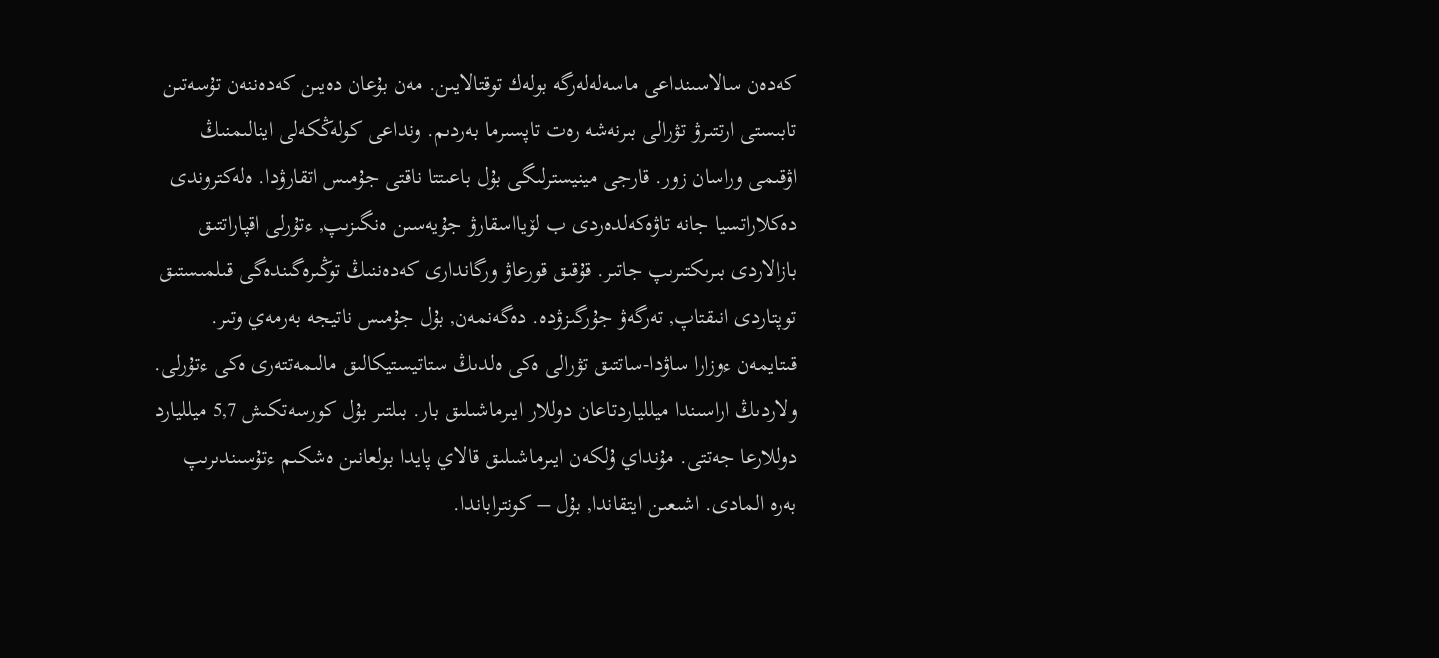كەدەن سالاسىنداعى ماسەلەلەرگە بولەك توقتالايىن. مەن بۇعان دەيىن كەدەننەن تۇسەتىن تابىستى ارتتىرۋ تۋرالى بىرنەشە رەت تاپسىرما بەردىم. ونداعى كولەڭكەلى اينالىمنىڭ اۋقىمى وراسان زور. قارجى مينيسترلىگى بۇل باعىتتا ناقتى جۇمىس اتقارۋدا. ەلەكتروندى دەكلاراتسيا جانە تاۋەكەلدەردى ب لۆيااسقارۋ جۇيەسىن ەنگىزىپ, ءتۇرلى اقپاراتتىق بازالاردى بىرىكتىرىپ جاتىر. قۇقىق قورعاۋ ورگاندارى كەدەننىڭ توڭىرەگىندەگى قىلمىستىق توپتاردى انىقتاپ, تەرگەۋ جۇرگىزۋدە. دەگەنمەن, بۇل جۇمىس ناتيجە بەرمەي وتىر. قىتايمەن ءوزارا ساۋدا-ساتتىق تۋرالى ەكى ەلدىڭ ستاتيستيكالىق مالىمەتتەرى ەكى ءتۇرلى. ولاردىڭ اراسىندا ميللياردتاعان دوللار ايىرماشىلىق بار. بىلتىر بۇل كورسەتكىش 5,7 ميلليارد دوللارعا جەتتى. مۇنداي ۇلكەن ايىرماشىلىق قالاي پايدا بولعانىن ەشكىم ءتۇسىندىرىپ بەرە المادى. اشىعىن ايتقاندا, بۇل – كونتراباندا.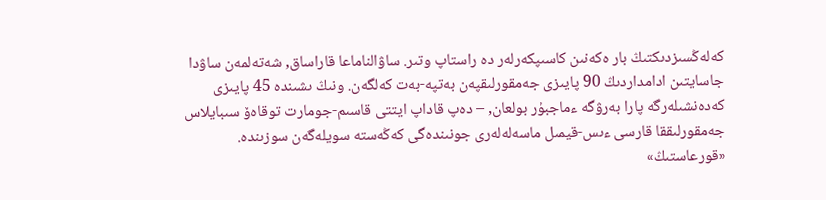كەلەڭسىزدىكتىڭ بار ەكەنىن كاسىپكەرلەر دە راستاپ وتىر. ساۋالناماعا قاراساق, شەتەلمەن ساۋدا جاسايتىن ادامداردىڭ 90 پايىزى جەمقورلىقپەن بەتپە-بەت كەلگەن. ونىڭ ىشىندە 45 پايىزى كەدەنشىلەرگە پارا بەرۋگە ءماجبۇر بولعان, – دەپ قاداپ ايتتى قاسىم-جومارت توقاەۆ سىبايلاس جەمقورلىققا قارسى ءىس-قيمىل ماسەلەلەرى جونىندەگى كەڭەستە سويلەگەن سوزىندە.
«قورعاستىڭ»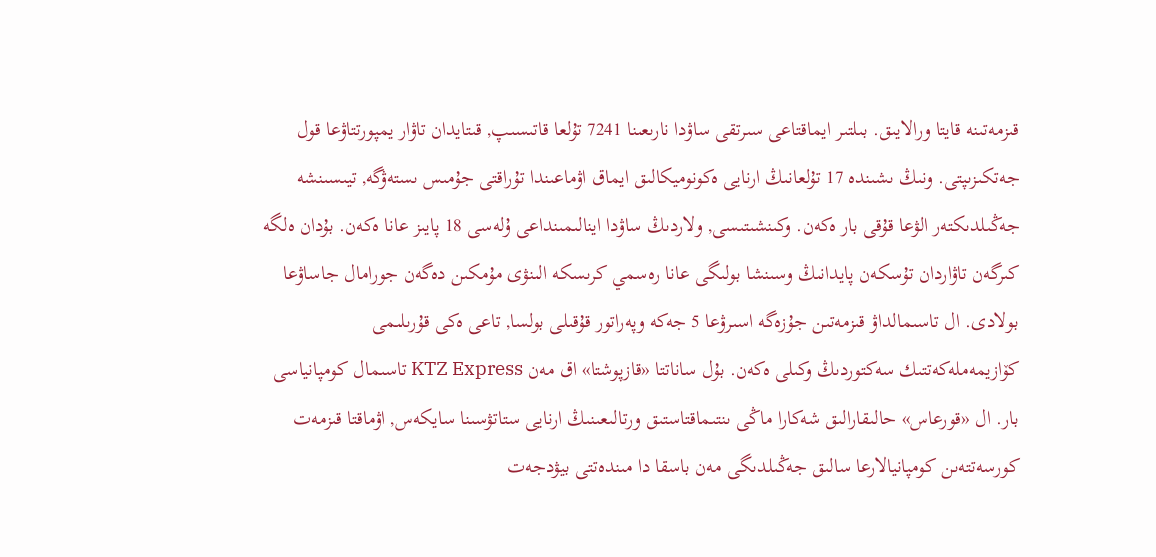قىزمەتىنە قايتا ورالايىق. بىلتىر ايماقتاعى سىرتقى ساۋدا نارىعىنا 7241 تۇلعا قاتىسىپ, قىتايدان تاۋار يمپورتتاۋعا قول جەتكىزىپتى. ونىڭ ىشىندە 17 تۇلعانىڭ ارنايى ەكونوميكالىق ايماق اۋماعىندا تۇراقتى جۇمىس ىستەۋگە, تيىسىنشە جەڭىلدىكتەر الۋعا قۇقى بار ەكەن. وكىنشىتىسى, ولاردىڭ ساۋدا اينالىمىنداعى ۇلەسى 18 پايىز عانا ەكەن. بۇدان ەلگە كىرگەن تاۋاردان تۇسكەن پايدانىڭ وسىنشا بولىگى عانا رەسمي كرىسكە الىنۋى مۇمكىن دەگەن جورامال جاساۋعا بولادى. ال تاسىمالداۋ قىزمەتىن جۇزەگە اسىرۋعا 5 جەكە وپەراتور قۇقىلى بولسا, تاعى ەكى قۇرىلىمى كۆازيمەملەكەتتىك سەكتوردىڭ وكىلى ەكەن. بۇل ساناتتا «قازپوشتا» اق مەن KTZ Express تاسىمال كومپانياسى بار. ال «قورعاس» حالىقارالىق شەكارا ماڭى ىنتىماقتاستىق ورتالىعىنىڭ ارنايى ستاتۋسىنا سايكەس, اۋماقتا قىزمەت كورسەتتەىن كومپانيالارعا سالىق جەڭىلدىگى مەن باسقا دا مىندەتتى بيۋدجەت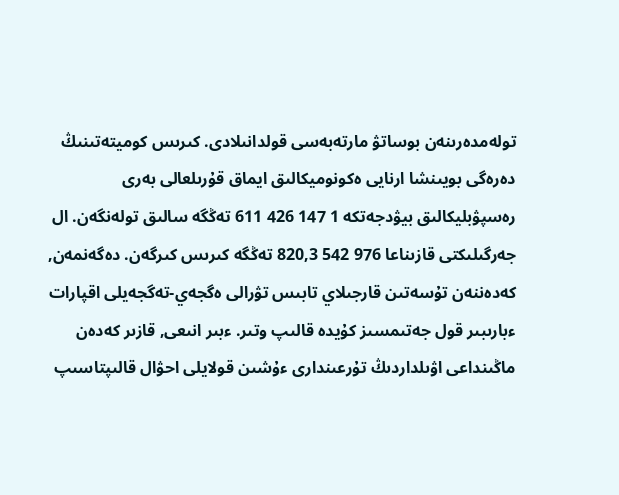تولەمدەرىنەن بوساتۋ مارتەبەسى قولدانىلادى. كىرىس كوميتەتىنىڭ دەرەگى بويىنشا ارنايى ەكونوميكالىق ايماق قۇرىلعالى بەرى رەسپۋبليكالىق بيۋدجەتكە 1 147 426 611 تەڭگە سالىق تولەنگەن. ال جەرگىلىكتى قازىناعا 976 542 820,3 تەڭگە كىرىس كىرگەن. دەگەنمەن, كەدەننەن تۇسەتىن قارجىلاي تابىس تۋرالى ەگجەي-تەگجەيلى اقپارات ءبارىبىر قول جەتىمسىز كۇيدە قالىپ وتىر. ءبىر انىعى, قازىر كەدەن ماڭىنداعى اۋىلداردىڭ تۇرعىندارى ءۇشىن قولايلى احۋال قالىپتاسىپ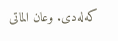كەلەدى. وعان الماتى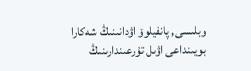وبلىسى, پانفيلوۆ اۋدانىنىڭ شەكارا بويىنداعى اۋىل تۇرعىندارىنىڭ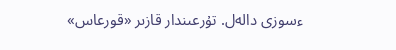ءسوزى دالەل. تۇرعىندار قازىر «قورعاس»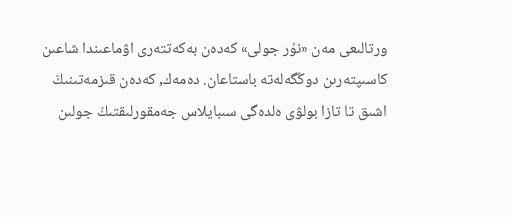ورتالىعى مەن «نۇر جولى» كەدەن بەكەتتەرى اۋماعىندا شاعىن كاسىپتەرىن دوڭگەلەتە باستاعان. دەمەك, كەدەن قىزمەتىنىڭ اشىق تا تازا بولۋى ەلدەگى سىبايلاس جەمقورلىقتىڭ جولىن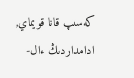كەسىپ قانا قويماي, ادامداردىڭ ءال-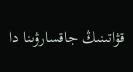قۋاتىنىڭ جاقسارۋىنا دا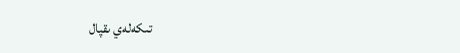تىكەلەي ىقپال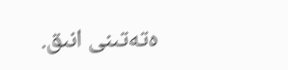ەتەتىنى انىق.